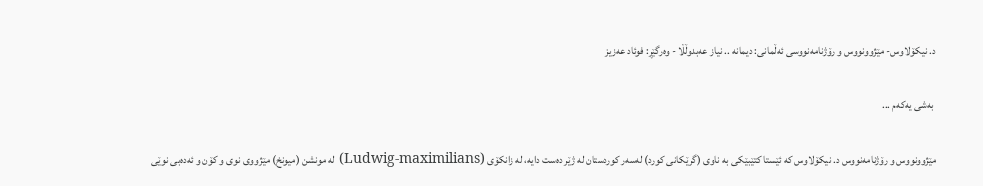د. نیكۆلاوس- مێژوونووس و رۆژنامه‌نووسی ئه‌ڵمانی: دیمانه‌ .. نیاز عه‌بدوڵڵا - وه‌رگێڕ: فوئاد عه‌زیز

 به‌شی یه‌كه‌م ...

مێژوونووس و رۆژنامه‌نووس د. نیكۆلاوس كه‌ ئێستا كتێبێكی به‌ ناوی (گرێكانی كورد) له‌سه‌ر كوردستان له‌ ژێر ده‌ست دایه‌، له‌ زانكۆی (Ludwig-maximilians) له‌ مونشن (میونخ) مێژووی نوی و كۆن و ئه‌ده‌بی نوێی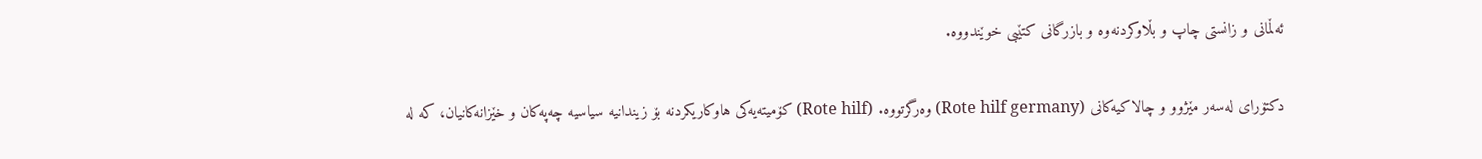ئه‌ڵمانی و زانستی چاپ و بڵاوكردنه‌وه‌ و بازرگانی كتێبی خوێندووه‌.

دكتۆرای له‌سه‌ر مێژوو و چالاكیه‌كانی (Rote hilf germany) وه‌رگرتووه‌. (Rote hilf) كۆمیته‌یه‌كی هاوكاریكردنه‌ بۆ زیندانیه‌ سیاسیه‌ چه‌په‌كان و خێزانه‌كانیان، كه‌ له‌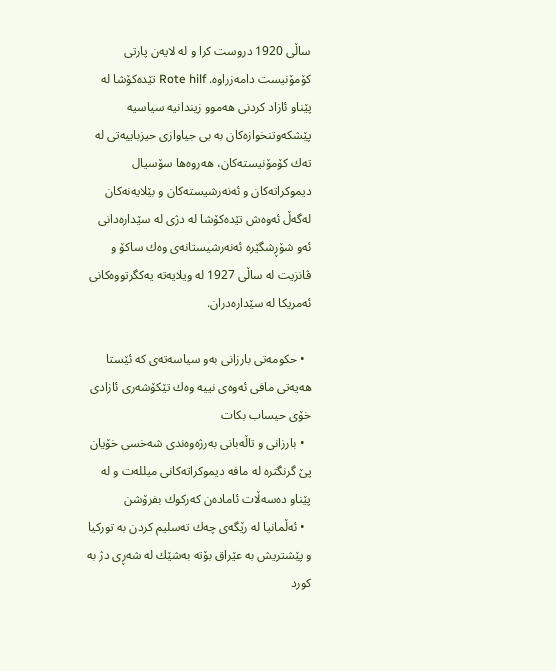ساڵی 1920 دروست كرا و له‌ لایه‌ن پارتی كۆمۆنیست دامه‌زراوه‌. Rote hilf تێده‌كۆشا له‌ پێناو ئازاد كردنی هه‌موو زیندانیه‌ سیاسیه‌ پێشكه‌وتنخوازه‌كان به‌ بی جیاوازی حیزباییه‌تی له‌ ته‌ك كۆمۆنیسته‌كان، هه‌روه‌ها سۆسیال دیموكراته‌كان و ئه‌نه‌رشیسته‌كان و بێلایه‌نه‌كان له‌گه‌ڵ ئه‌وه‌ش تێده‌كۆشا له‌ دژی له‌ سێداره‌دانی ئه‌و شۆڕشگێره‌ ئه‌نه‌رشیستانه‌ی وه‌ك ساكۆ و ڤانزیت له‌ ساڵی 1927 له‌ ویلایه‌ته‌ یه‌كگرتووه‌كانی ئه‌مریكا له‌ سێداره‌دران.

  • حكومه‌تی بارزانی به‌و سیاسه‌ته‌ی كه‌ ئێستا هه‌یه‌تی مافی ئه‌وه‌ی نییه‌ وه‌ك تێكۆشه‌ری ئازادی خۆی حیساب بكات
  • بارزانی و تاڵه‌بانی به‌رژه‌وه‌ندی شه‌خسی خۆیان پێ گرنگتره‌ له‌ مافه‌ دیموكراته‌كانی میلله‌ت و له‌ پێناو ده‌سه‌ڵات ئاماده‌ن كه‌ركوك بفرۆشن
  • ئه‌ڵمانیا له‌ رێگه‌ی چه‌ك ته‌سلیم كردن به‌ توركیا و پێشتریش به‌ عێراق بۆته‌ به‌شێك له‌ شه‌ڕی دژ به‌ كورد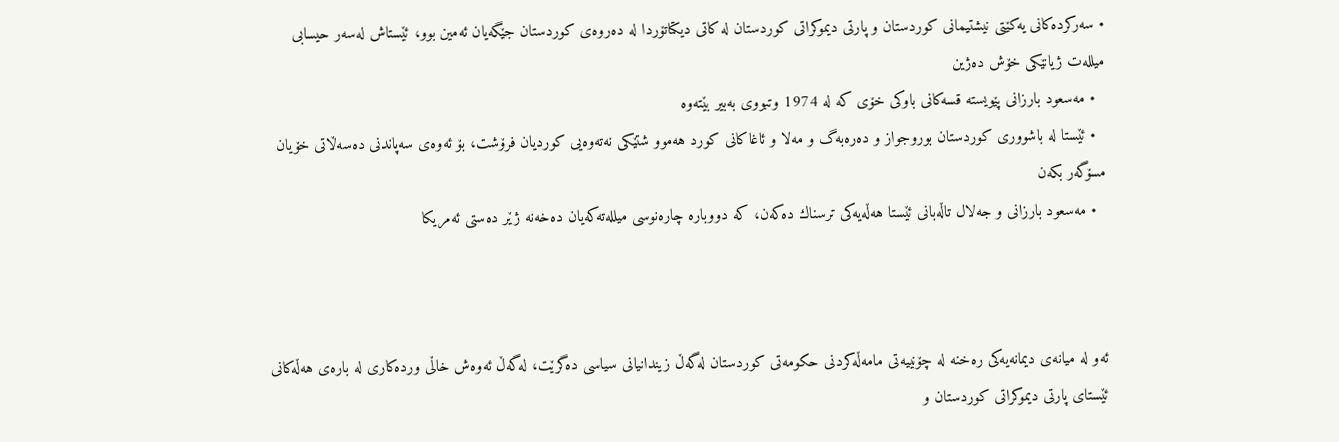• سه‌ركرده‌كانی یه‌كێتی نیشتیمانی كوردستان و پارتی دیموكراتی كوردستان له‌ كاتی دیكتاتۆردا له‌ ده‌روه‌ی كوردستان جێگه‌یان ئه‌مین بوو، ئێستاش له‌سه‌ر حیسابی میلله‌ت ژیانێكی خۆش ده‌ژین
  • مه‌سعود بارزانی پێویسته‌ قسه‌كانی باوكی خۆی كه‌ له‌ 1974 وتبووی به‌بیر بێته‌وه‌
  • ئێستا له‌ باشووری كوردستان بوروجواز و ده‌ره‌به‌گ و مه‌لا و ئاغاكانی كورد هه‌موو شتێكی نه‌ته‌وه‌یی كوردیان فرۆشت، بۆ ئه‌وه‌ی سه‌پاندنی ده‌سه‌ڵاتی خۆیان مسۆگه‌ر بكه‌ن
  • مه‌سعود بارزانی و جه‌لال تاڵه‌بانی ئێستا هه‌ڵه‌یه‌كی ترسناك ده‌كه‌ن، كه‌ دووباره‌ چاره‌نوسی میلله‌ته‌كه‌یان ده‌خه‌نه‌ ژێر ده‌ستی ئه‌مریكا



ئه‌و له‌ میانه‌ی دیمانه‌یه‌كی ره‌خنه‌ له‌ چۆنییه‌تی مامه‌ڵه‌كردنی حكومه‌تی كوردستان له‌گه‌ڵ زیندانیانی سیاسی ده‌گرێت، له‌گه‌ڵ ئه‌وه‌ش خاڵی ورده‌كاری له‌ باره‌ی هه‌ڵه‌كانی ئێستای پارتی دیموكراتی كوردستان و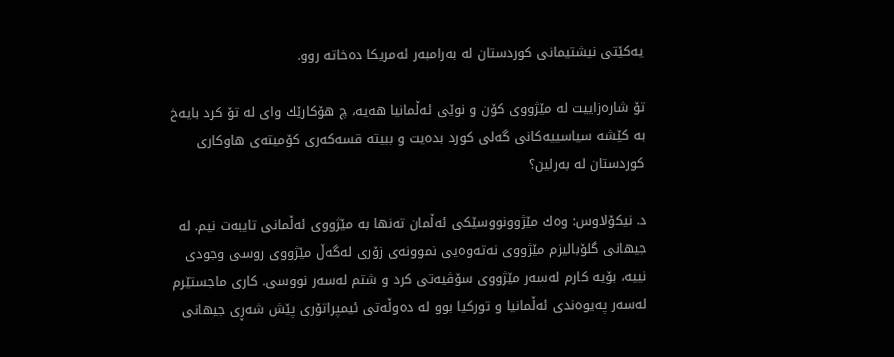یه‌كێتی نیشتیمانی كوردستان له‌ به‌رامبه‌ر ئه‌مریكا ده‌خاته‌ روو.

تۆ شاره‌زاییت له‌ مێژووی كۆن و نوێی ئه‌ڵمانیا هه‌یه‌، چ هۆكارێك وای له‌ تۆ كرد بایه‌خ به‌ كێشه‌ سیاسییه‌كانی گه‌لی كورد بده‌یت و ببیته‌ قسه‌كه‌ری كۆمیته‌ی هاوكاری كوردستان له‌ به‌رلین؟

د. نیكۆلاوس: وه‌ك مێژوونووسێكی ئه‌ڵمان ته‌نها به‌ مێژووی ئه‌ڵمانی تایبه‌ت نیم. له‌ جیهانی گلۆبالیزم مێژووی نه‌ته‌وه‌یی نموونه‌ی زۆری له‌گه‌ڵ مێژووی روسی وجودی نییه‌، بۆیه‌ كارم له‌سه‌ر مێژووی سۆڤیه‌تی كرد و شتم له‌سه‌ر نووسی. كاری ماجستێرم له‌سه‌ر په‌یوه‌ندی ئه‌ڵمانیا و توركیا بوو له‌ ده‌وڵه‌تی ئیمپراتۆری پێش شه‌ڕی جیهانی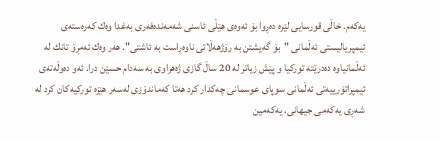یه‌كه‌م. خاڵی قورسایی لێره‌ ده‌ڕوا بۆ ئه‌وه‌ی هێڵی ئاسنی شه‌مه‌نده‌فه‌ری به‌غدا وه‌ك كه‌ره‌سته‌ی ئیمپریالیستی ئه‌ڵمانی "بۆ گه‌یشتن به‌ رۆژهه‌ڵاتی ناوه‌ڕاست به‌ ئاشتی". هه‌ر وه‌ك ئه‌مڕۆ تانك له‌ ئه‌ڵمانیاوه‌ ده‌درێته‌ توركیا و پێش زیاتر له‌ 20 ساڵ گازی ژه‌هراوی به‌ سه‌دام حسێن درا. ئه‌و ده‌وڵه‌ته‌ی ئیمپراتۆرییه‌تی ئه‌ڵمانی سوپای عوسمانی چه‌كدار كرد هه‌تا كه‌ماندۆزی له‌سه‌ر هێزه‌ توركیه‌كان كرد له‌ شه‌ڕی یه‌كه‌می جیهانی. یه‌كه‌مین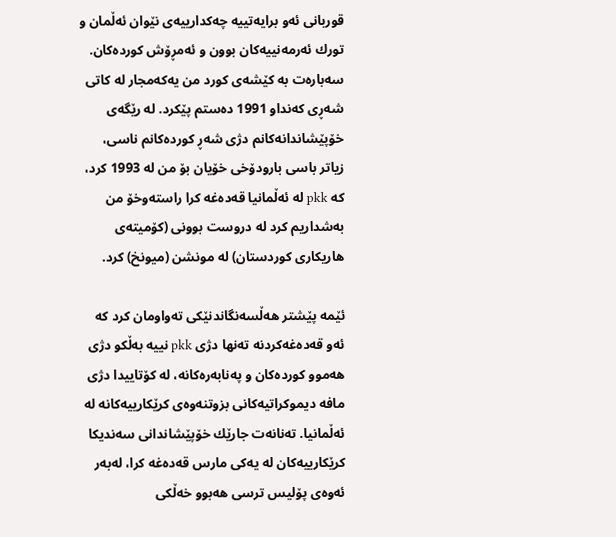قوربانی ئه‌و برایه‌تییه‌ چه‌كدارییه‌ی نێوان ئه‌ڵمان و تورك ئه‌رمه‌نییه‌كان بوون و ئه‌مڕۆش كورده‌كان. سه‌باره‌ت به‌ كێشه‌ی كورد من یه‌كه‌مجار له‌ كاتی شه‌ڕی كه‌نداو 1991 ده‌ستم پێكرد. له‌ رێگه‌ی خۆپێشاندانه‌كانم دژی شه‌ڕ كورده‌كانم ناسی، زیاتر باسی بارودۆخی خۆیان بۆ من له‌ 1993 كرد، كه‌ pkk له‌ ئه‌ڵمانیا قه‌ده‌غه‌ كرا راسته‌وخۆ من به‌شداریم كرد له‌ دروست بوونی (كۆمیته‌ی هاریكاری كوردستان) له‌ مونشن (میونخ) كرد.

ئێمه‌ پێشتر هه‌ڵسه‌نگاندنێكی ته‌واومان كرد كه‌ ئه‌و قه‌ده‌غه‌كردنه‌ ته‌نها دژی pkk نییه‌ به‌ڵكو دژی هه‌موو كورده‌كان و په‌نابه‌ره‌كانه‌، له‌ كۆتاییدا دژی مافه‌ دیموكراتیه‌كانی بزوتنه‌وه‌ی كرێكارییه‌كانه‌ له‌ ئه‌ڵمانیا. ته‌نانه‌ت جارێك خۆپێشاندانی سه‌ندیكا كرێكارییه‌كان له‌ یه‌كی مارس قه‌ده‌غه‌ كرا، له‌به‌ر ئه‌وه‌ی پۆلیس ترسی هه‌بوو خه‌ڵكی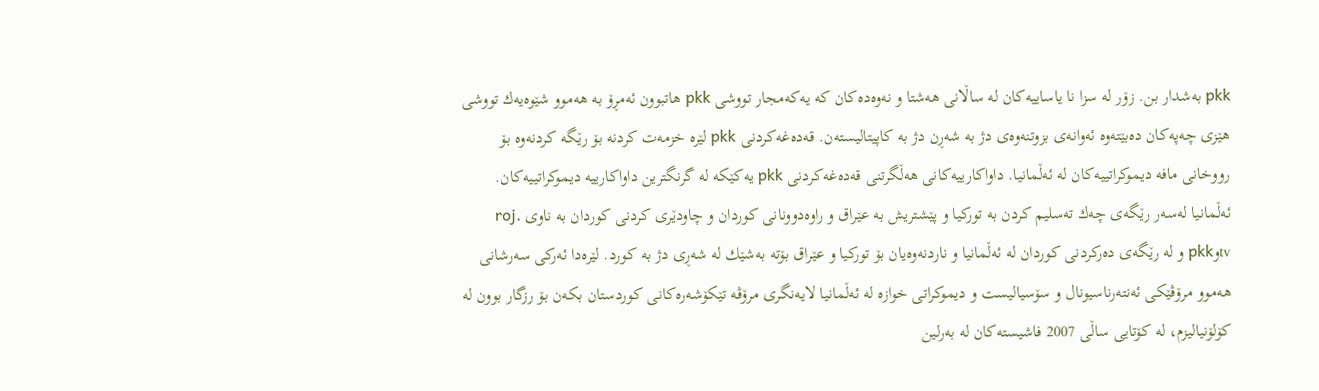pkk به‌شدار بن. زۆر له‌ سزا نا یاساییه‌كان له‌ ساڵانی هه‌شتا و نه‌وه‌ده‌كان كه‌ یه‌كه‌مجار تووشی pkk هاتبوون ئه‌مڕۆ به‌ هه‌موو شێوه‌یه‌ك تووشی هێزی چه‌په‌كان ده‌بێته‌وه‌ ئه‌وانه‌ی بزوتنه‌وه‌ی دژ به‌ شه‌ڕن دژ به‌ كاپیتالیسته‌ن. قه‌ده‌غه‌كردنی pkk لێره‌ خزمه‌ت كردنه‌ بۆ رێگه‌ كردنه‌وه‌ بۆ رووخانی مافه‌ دیموكراتییه‌كان له‌ ئه‌ڵمانیا. داواكارییه‌كانی هه‌ڵگرتنی قه‌ده‌غه‌كردنی pkk یه‌كێكه‌ له‌ گرنگترین داواكارییه‌ دیموكراتییه‌كان. ئه‌ڵمانیا له‌سه‌ر رێگه‌ی چه‌ك ته‌سلیم كردن به‌ توركیا و پێشتریش به‌ عێراق و راوه‌دوونانی كوردان و چاودێری كردنی كوردان به‌ ناوی roj. tvوpkk و له‌ رێگه‌ی ده‌ركردنی كوردان له‌ ئه‌ڵمانیا و ناردنه‌وه‌یان بۆ توركیا و عێراق بۆته‌ به‌شێك له‌ شه‌ڕی دژ به‌ كورد. لێره‌دا ئه‌ركی سه‌رشانی هه‌موو مرۆڤێكی ئه‌نته‌رناسیونال و سۆسیالیست و دیموكراتی خوازه‌ له‌ ئه‌ڵمانیا لایه‌نگری مرۆڤه‌ تێكۆشه‌ره‌كانی كوردستان بكه‌ن بۆ رزگار بوون له‌ كۆلۆنیالیزم، له‌ كۆتایی ساڵی 2007 فاشیسته‌كان له‌ به‌رلین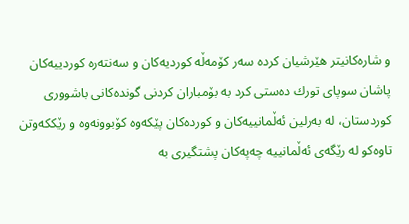و شاره‌كانیتر هێرشیان كرده‌ سه‌ر كۆمه‌ڵه‌ كوردیه‌كان و سه‌نته‌ره‌ كوردییه‌كان پاشان سوپای تورك ده‌ستی كرد به‌ بۆمباران كردنی گونده‌كانی باشووری كوردستان، له‌ به‌رلین ئه‌ڵمانییه‌كان و كورده‌كان پێكه‌وه‌ كۆبوونه‌وه‌ و رێككه‌وتن تاوه‌كو له‌ رێگه‌ی ئه‌ڵمانییه‌ چه‌په‌كان پشتگیری به‌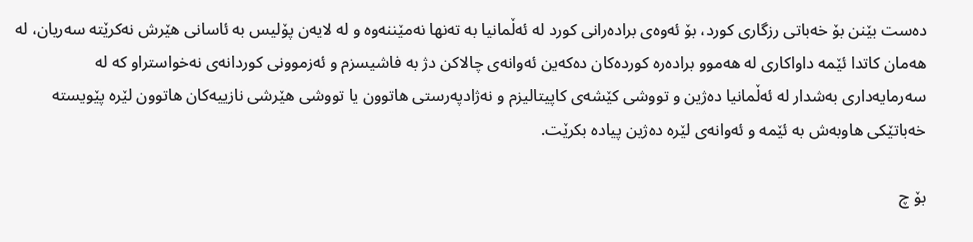ده‌ست بێنن بۆ خه‌باتی رزگاری كورد، بۆ ئه‌وه‌ی براده‌رانی كورد له‌ ئه‌ڵمانیا به‌ ته‌نها نه‌مێننه‌وه‌ و له‌ لایه‌ن پۆلیس به‌ ئاسانی هێرش نه‌كرێته‌ سه‌ریان، له‌ هه‌مان كاتدا ئێمه‌ داواكاری له‌ هه‌موو براده‌ره‌ كورده‌كان ده‌كه‌ین ئه‌وانه‌ی چالاكن دژ به‌ فاشیسزم و ئه‌زموونی كوردانه‌ی نه‌خواستراو كه‌ له‌ سه‌رمایه‌داری به‌شدار له‌ ئه‌ڵمانیا ده‌ژین و تووشی كێشه‌ی كاپیتالیزم و نه‌ژادپه‌رستی هاتوون یا تووشی هێرشی نازییه‌كان هاتوون لێره‌ پێویسته‌ خه‌باتێكی هاوبه‌ش به‌ ئێمه‌ و ئه‌وانه‌ی لێره‌ ده‌ژین پیاده‌ بكرێت.

بۆ چ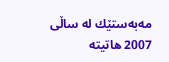مه‌به‌ستێك له‌ ساڵی 2007 هاتیته‌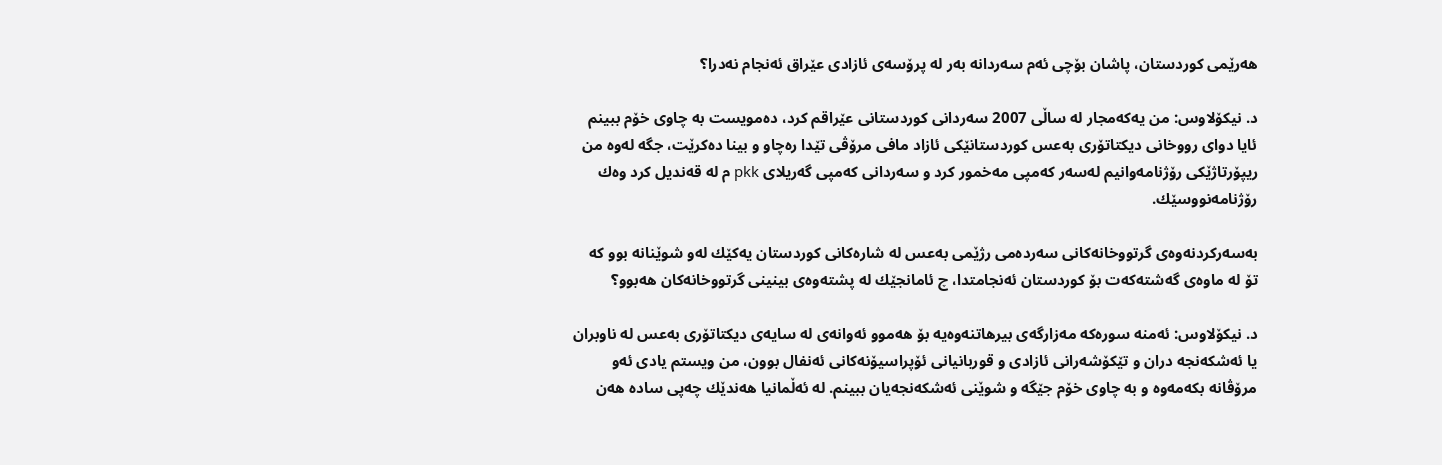هه‌رێمی كوردستان، پاشان بۆچی ئه‌م سه‌ردانه‌ به‌ر له‌ پرۆسه‌ی ئازادی عێراق ئه‌نجام نه‌درا؟

د. نیكۆلاوس: من یه‌كه‌مجار له‌ ساڵی 2007 سه‌ردانی كوردستانی عێراقم كرد، ده‌مویست به‌ چاوی خۆم ببینم ئایا دوای رووخانی دیكتاتۆری به‌عس كوردستانێكی ئازاد مافی مرۆڤی تێدا ره‌چاو و بینا ده‌كرێت، جگه‌ له‌وه‌ من ریپۆرتاژێكی رۆژنامه‌وانیم له‌سه‌ر كه‌مپی مه‌خمور كرد و سه‌ردانی كه‌مپی گه‌ریلای pkk م له‌ قه‌ندیل كرد وه‌ك رۆژنامه‌نووسێك.

به‌سه‌ركردنه‌وه‌ی گرتووخانه‌كانی سه‌رده‌می رژێمی به‌عس له‌ شاره‌كانی كوردستان یه‌كێك له‌و شوێنانه‌ بوو كه‌ تۆ له‌ ماوه‌ی گه‌شته‌كه‌ت بۆ كوردستان ئه‌نجامتدا، چ ئامانجێك له‌ پشته‌وه‌ی بینینی گرتووخانه‌كان هه‌بوو؟

د. نیكۆلاوس: ئه‌منه‌ سوره‌كه‌ مه‌زارگه‌ی بیرهاتنه‌وه‌یه‌ بۆ هه‌موو ئه‌وانه‌ی له‌ سایه‌ی دیكتاتۆری به‌عس له‌ ناوبران یا ئه‌شكه‌نجه‌ دران و تێكۆشه‌رانی ئازادی و قوربانیانی ئۆپراسیۆنه‌كانی ئه‌نفال بوون، من ویستم یادی ئه‌و مرۆڤانه‌ بكه‌مه‌وه‌ و به‌ چاوی خۆم جێگه‌ و شوێنی ئه‌شكه‌نجه‌یان ببینم. له‌ ئه‌ڵمانیا هه‌ندێك چه‌پی ساده‌ هه‌ن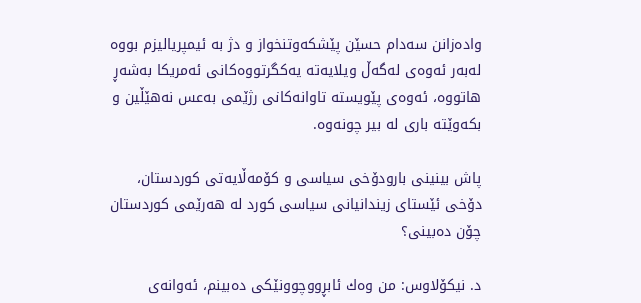واده‌زانن سه‌دام حسێن پێشكه‌وتنخواز و دژ به‌ ئیمپریالیزم بووه‌ له‌به‌ر ئه‌وه‌ی له‌گه‌ڵ ویلایه‌ته‌ یه‌كگرتووه‌كانی ئه‌مریكا به‌شه‌ڕ هاتووه‌، ئه‌وه‌ی پێویسته‌ تاوانه‌كانی رژێمی به‌عس نه‌هێڵین و بكه‌وێته‌ باری له‌ بیر چونه‌وه‌.

پاش بینینی بارودۆخی سیاسی و كۆمه‌ڵایه‌تی كوردستان، دۆخی ئێستای زیندانیانی سیاسی كورد له‌ هه‌رێمی كوردستان چۆن ده‌بینی؟

د. نیكۆلاوس: من وه‌ك ئابڕووچوونێكی ده‌بینم، ئه‌وانه‌ی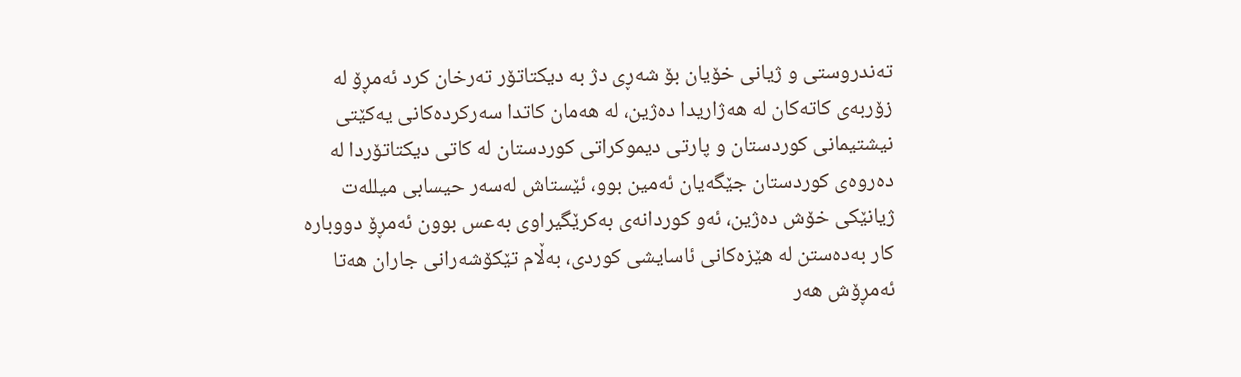ته‌ندروستی و ژیانی خۆیان بۆ شه‌ڕی دژ به‌ دیكتاتۆر ته‌رخان كرد ئه‌مڕۆ له‌ زۆربه‌ی كاته‌كان له‌ هه‌ژاریدا ده‌ژین، له‌ هه‌مان كاتدا سه‌ركرده‌كانی یه‌كێتی نیشتیمانی كوردستان و پارتی دیموكراتی كوردستان له‌ كاتی دیكتاتۆردا له‌ ده‌روه‌ی كوردستان جێگه‌یان ئه‌مین بوو، ئێستاش له‌سه‌ر حیسابی میلله‌ت ژیانێكی خۆش ده‌ژین، ئه‌و كوردانه‌ی به‌كرێگیراوی به‌عس بوون ئه‌مڕۆ دووباره‌ كار به‌ده‌ستن له‌ هێزه‌كانی ئاسایشی كوردی، به‌ڵام تێكۆشه‌رانی جاران هه‌تا ئه‌مڕۆش هه‌ر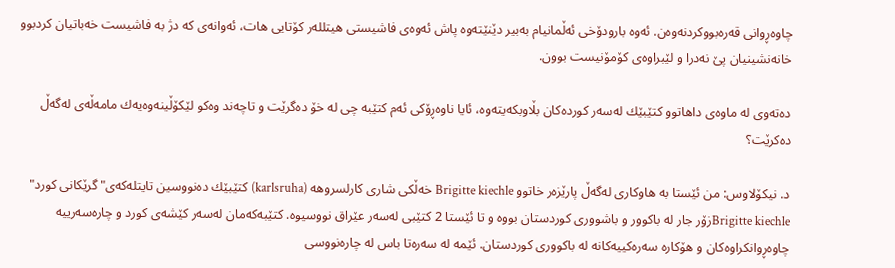چاوه‌ڕوانی قه‌ره‌بووكردنه‌وه‌ن. ئه‌وه‌ بارودۆخی ئه‌ڵمانیام به‌بیر دێنێته‌وه‌ پاش ئه‌وه‌ی فاشیستی هیتلله‌ر كۆتایی هات، ئه‌وانه‌ی كه‌ دژ به‌ فاشیست خه‌باتیان كردبوو خانه‌نشینیان پێ نه‌درا و لێبراوه‌ی كۆمۆنیست بوون.

ده‌ته‌وی له‌ ماوه‌ی داهاتوو كتێبێك له‌سه‌ر كورده‌كان بڵاوبكه‌یته‌وه‌، ئایا ناوه‌ڕۆكی ئه‌م كتێبه‌ چی له‌ خۆ ده‌گرێت و تاچه‌ند وه‌كو لێكۆڵینه‌وه‌یه‌ك مامه‌ڵه‌ی له‌گه‌ڵ ده‌كرێت؟

د. نیكۆلاوس: من ئێستا به‌ هاوكاری له‌گه‌ڵ پارێزه‌ر خاتوو Brigitte kiechle خه‌ڵكی شاری كارلسروهه‌ (karlsruha) كتێبێك ده‌نووسین تایتله‌كه‌ی"گرێكانی كورد" Brigitte kiechleزۆر جار له‌ باكوور و باشووری كوردستان بووه‌ و تا ئێستا 2 كتێبی له‌سه‌ر عێراق نووسیوه‌. كتێبه‌كه‌مان له‌سه‌ر كێشه‌ی كورد و چاره‌سه‌رییه‌ چاوه‌ڕوانكراوه‌كان و هۆكاره‌ سه‌ره‌كییه‌كانه‌ له‌ باكووری كوردستان. ئێمه‌ له‌ سه‌ره‌تا باس له‌ چاره‌نووسی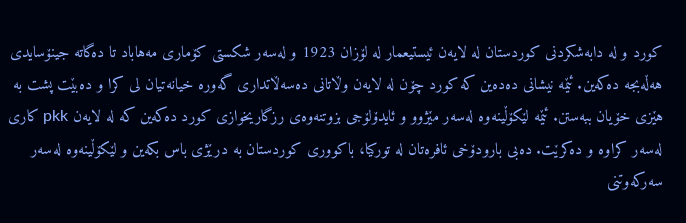كورد و له‌ دابه‌شكردنی كوردستان له‌ لایه‌ن ئیستیعمار له‌ لۆزان 1923 و له‌سه‌ر شكستی كۆماری مه‌هاباد تا ده‌گاته‌ جینۆسایدی هه‌ڵه‌بجه‌ ده‌كه‌ین. ئێمه‌ نیشانی ده‌ده‌ین كه‌ كورد چۆن له‌ لایه‌ن وڵاتانی ده‌سه‌ڵاتداری گه‌وره‌ خیانه‌تیان لی كرا و ده‌بێت پشت به‌ هێزی خۆیان ببه‌ستن. ئێمه‌ لێكۆڵینه‌وه‌ له‌سه‌ر مێژوو و ئایدۆلۆجی بزوتنه‌وه‌ی رزگاریخوازی كورد ده‌كه‌ین كه‌ له‌ لایه‌ن pkk كاری له‌سه‌ر كراوه‌ و ده‌كرێت. ده‌بی بارودۆخی ئافره‌تان له‌ توركیا، باكووری كوردستان به‌ درێژی باس بكه‌ین و لێكۆڵینه‌وه‌ له‌سه‌ر سه‌ركه‌وتنی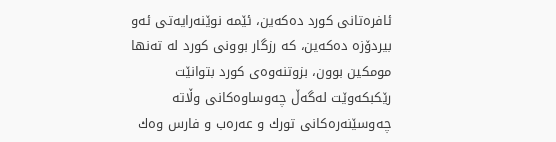ئافره‌تانی كورد ده‌كه‌ین، ئێمه‌ نوێنه‌رایه‌تی ئه‌و بیردۆزه‌ ده‌كه‌ین، كه‌ رزگار بوونی كورد له‌ ته‌نها مومكین بوون، بزوتنه‌وه‌ی كورد بتوانێت رێكبكه‌وێت له‌گه‌ڵ چه‌وساوه‌كانی وڵاته‌ چه‌وسێنه‌ره‌كانی تورك و عه‌ره‌ب و فارس وه‌ك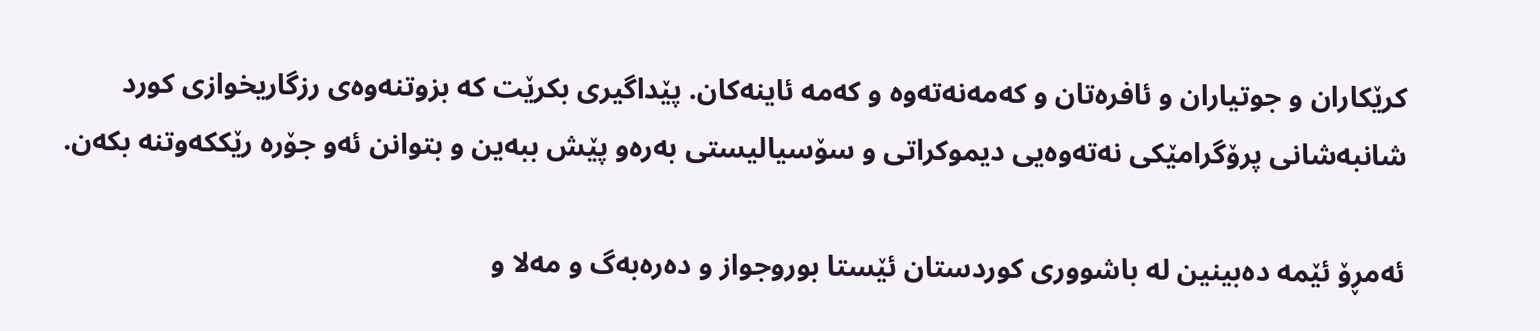كرێكاران و جوتیاران و ئافره‌تان و كه‌مه‌نه‌ته‌وه‌ و كه‌مه‌ ئاینه‌كان. پێداگیری بكرێت كه‌ بزوتنه‌وه‌ی رزگاریخوازی كورد شانبه‌شانی پرۆگرامێكی نه‌ته‌وه‌یی دیموكراتی و سۆسیالیستی به‌ره‌و پێش ببه‌ین و بتوانن ئه‌و جۆره‌ رێككه‌وتنه‌ بكه‌ن.

ئه‌مڕۆ ئێمه‌ ده‌بینین له‌ باشووری كوردستان ئێستا بوروجواز و ده‌ره‌به‌گ و مه‌لا و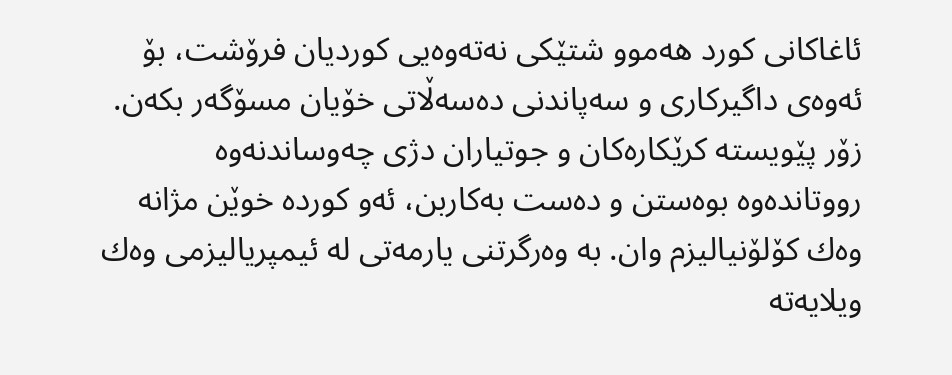ئاغاكانی كورد هه‌موو شتێكی نه‌ته‌وه‌یی كوردیان فرۆشت، بۆ ئه‌وه‌ی داگیركاری و سه‌پاندنی ده‌سه‌ڵاتی خۆیان مسۆگه‌ر بكه‌ن. زۆر پێویسته‌ كرێكاره‌كان و جوتیاران دژی چه‌وساندنه‌وه‌ رووتانده‌وه‌ بوه‌ستن و ده‌ست به‌كاربن، ئه‌و كورده‌ خوێن مژانه‌ وه‌ك كۆلۆنیالیزم وان. به‌ وه‌رگرتنی یارمه‌تی له‌ ئیمپریالیزمی وه‌ك ویلایه‌ته‌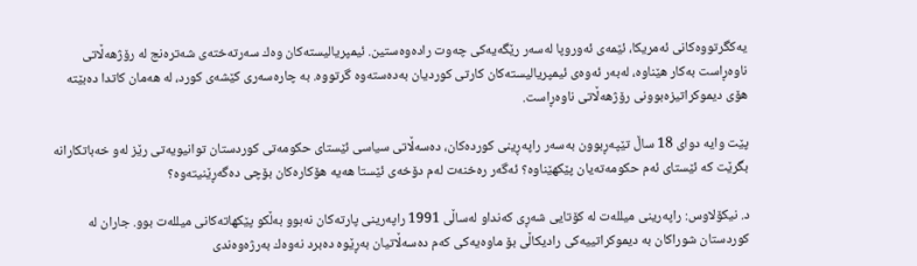یه‌كگرتووه‌كانی ئه‌مریكا، ئێمه‌ی ئه‌وروپا له‌سه‌ر رێگه‌یه‌كی چه‌وت راده‌وه‌ستین. ئیمپریالیسته‌كان وه‌ك سه‌رته‌خته‌ی شه‌تره‌نج له‌ رۆژهه‌ڵاتی ناوه‌ڕاست به‌كار هێناوه‌، له‌به‌ر ئه‌وه‌ی ئیمپریالیسته‌كان كارتی كوردیان به‌ده‌سته‌وه‌ گرتووه‌. به‌ چاره‌سه‌ری كێشه‌ی كورد، له‌ هه‌مان كاتدا ده‌بێته‌ هۆی دیموكراتیزه‌بوونی رۆژهه‌ڵاتی ناوه‌ڕاست.

پێت وایه‌ دوای 18 ساڵ تێپه‌ڕبوون به‌سه‌ر راپه‌ڕینی كورده‌كان، ده‌سه‌ڵاتی سیاسی ئێستای حكومه‌تی كوردستان توانیویه‌تی رێز له‌و خه‌باتكارانه‌ بگرێت كه‌ ئێستای ئه‌م حكومه‌ته‌یان پێكهێناوه‌؟ ئه‌گه‌ر ره‌خنه‌ت له‌م دۆخه‌ی ئێستا هه‌یه‌ هۆكاره‌كان بۆچی ده‌گه‌ڕێنیته‌وه‌؟

د. نیكۆلاوس: راپه‌رینی میلله‌ت له‌ كۆتایی شه‌ڕی كه‌نداو له‌ساڵی 1991 راپه‌رینی پارته‌كان نه‌بوو به‌ڵكو پێكهاته‌كانی میلله‌ت بوو. جاران له‌ كوردستان شوراكان به‌ دیموكراتییه‌كی رادیكاڵی بۆ ماوه‌یه‌كی كه‌م ده‌سه‌ڵاتیان به‌ڕێوه‌ ده‌برد نه‌وه‌ك به‌رژه‌وه‌ندی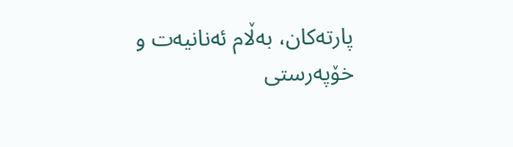پارته‌كان، به‌ڵام ئه‌نانیه‌ت و خۆپه‌رستی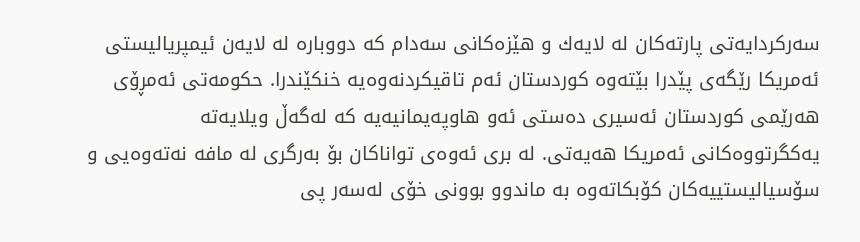سه‌ركردایه‌تی پارته‌كان له‌ لایه‌ك و هێزه‌كانی سه‌دام كه‌ دووباره‌ له‌ لایه‌ن ئیمپریالیستی ئه‌مریكا رێگه‌ی پێدرا بێته‌وه‌ كوردستان ئه‌م تاقیكردنه‌وه‌یه‌ خنكێندرا. حكومه‌تی ئه‌مڕۆی هه‌رێمی كوردستان ئه‌سیری ده‌ستی ئه‌و هاوپه‌یمانیه‌یه‌ كه‌ له‌گه‌ڵ ویلایه‌ته‌ یه‌كگرتووه‌كانی ئه‌مریكا هه‌یه‌تی. له‌ بری ئه‌وه‌ی تواناكان بۆ به‌رگری له‌ مافه‌ نه‌ته‌وه‌یی و سۆسیالیستییه‌كان كۆبكاته‌وه‌ به‌ ماندوو بوونی خۆی له‌سه‌ر پی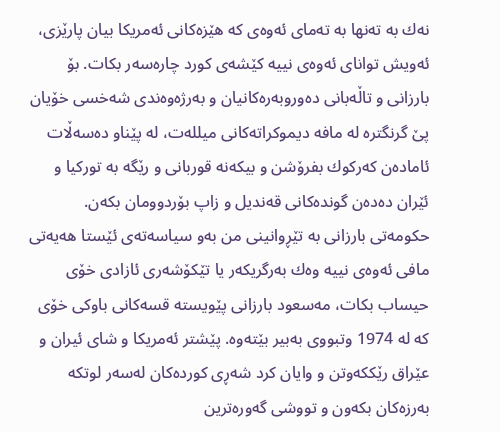نه‌ك به‌ ته‌نها به‌ ته‌مای ئه‌وه‌ی كه‌ هێزه‌كانی ئه‌مریكا بیان پارێزی، ئه‌ویش توانای ئه‌وه‌ی نییه‌ كێشه‌ی كورد چاره‌سه‌ر بكات. بۆ بارزانی و تاڵه‌بانی ده‌وروبه‌ره‌كانیان و به‌رژه‌وه‌ندی شه‌خسی خۆیان پێ گرنگتره‌ له‌ مافه‌ دیموكراته‌كانی میلله‌ت، له‌ پێناو ده‌سه‌ڵات ئاماده‌ن كه‌ركوك بفرۆشن و بیكه‌نه‌ قوربانی و رێگه‌ به‌ توركیا و ئێران ده‌ده‌ن گونده‌كانی قه‌ندیل و زاپ بۆردوومان بكه‌ن. حكومه‌تی بارزانی به‌ تێڕوانینی من به‌و سیاسه‌ته‌ی ئێستا هه‌یه‌تی مافی ئه‌وه‌ی نییه‌ وه‌ك به‌رگریكه‌ر یا تێكۆشه‌ری ئازادی خۆی حیساب بكات، مه‌سعود بارزانی پێویسته‌ قسه‌كانی باوكی خۆی كه‌ له‌ 1974 وتبووی به‌بیر بێته‌وه‌. پێشتر ئه‌مریكا و شای ئیران و عێراق رێككه‌وتن و وایان كرد شه‌ڕی كورده‌كان له‌سه‌ر لوتكه‌ به‌رزه‌كان بكه‌ون و تووشی گه‌وره‌ترین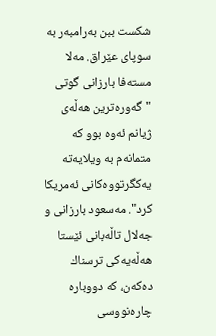شكست ببن به‌رامبه‌ر به‌ سوپای عێراق. مه‌لا مسته‌فا بارزانی گوتی "گه‌وره‌ترین هه‌ڵه‌ی ژیانم ئه‌وه‌ بوو كه‌ متمانه‌م به‌ ویلایه‌ته‌ یه‌كگرتووه‌كانی ئه‌مریكا كرد". مه‌سعود بارزانی و جه‌لال تاڵه‌بانی ئێستا هه‌ڵه‌یه‌كی ترسناك ده‌كه‌ن، كه‌ دووباره‌ چاره‌نووسی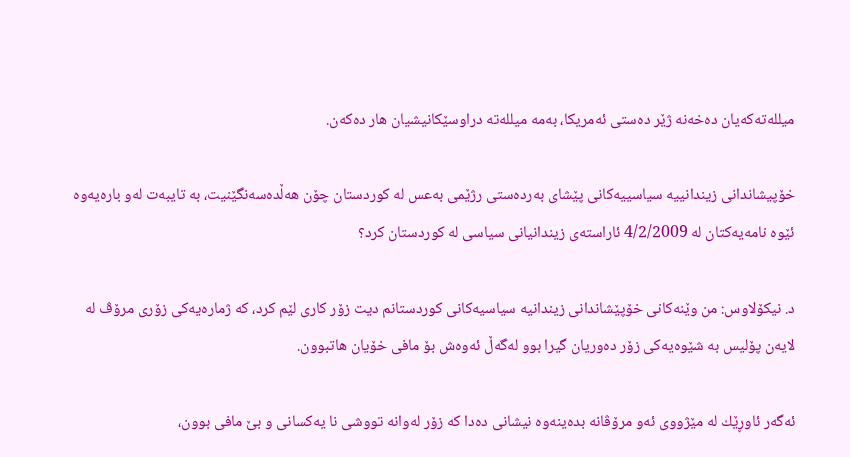میلله‌ته‌كه‌یان ده‌خه‌نه‌ ژێر ده‌ستی ئه‌مریكا، به‌مه‌ میلله‌ته‌ دراوسێكانیشیان هار ده‌كه‌ن.

خۆپیشاندانی زیندانییه‌ سیاسییه‌كانی پێشای به‌رده‌ستی رژێمی به‌عس له‌ كوردستان چۆن هه‌ڵده‌سه‌نگێنیت، به‌ تایبه‌ت له‌و باره‌یه‌وه‌ ئێوه‌ نامه‌یه‌كتان له‌ 4/2/2009 ئاراسته‌ی زیندانیانی سیاسی له‌ كوردستان كرد؟

د. نیكۆلاوس: من وێنه‌كانی خۆپێشاندانی زیندانیه‌ سیاسیه‌كانی كوردستانم دیت زۆر كاری لێم كرد، كه‌ ژماره‌یه‌كی زۆری مرۆڤ له‌ لایه‌ن پۆلیس به‌ شێوه‌یه‌كی زۆر ده‌وریان گیرا بوو له‌گه‌ڵ ئه‌وه‌ش بۆ مافی خۆیان هاتبوون.

ئه‌گه‌ر ئاوڕێك له‌ مێژووی ئه‌و مرۆڤانه‌ بده‌ینه‌وه‌ نیشانی ده‌دا كه‌ زۆر له‌وانه‌ تووشی نا یه‌كسانی و بێ مافی بوون،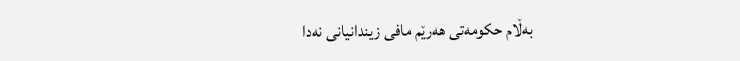به‌ڵام حكومه‌تی هه‌رێم مافی زیندانیانی نه‌دا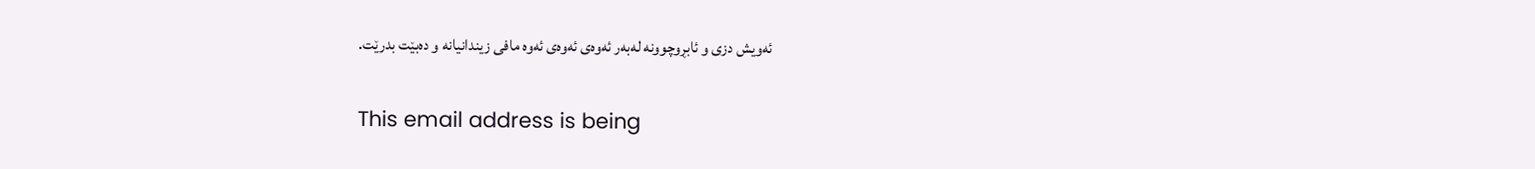ئه‌ویش دزی و ئابڕوچوونه‌ له‌به‌ر ئه‌وه‌ی ئه‌وه‌ی ئه‌وه‌ مافی زیندانیانه‌ و ده‌بێت بدرێت.

This email address is being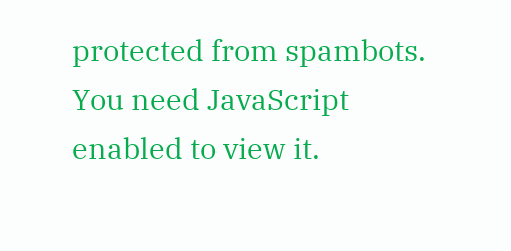protected from spambots. You need JavaScript enabled to view it.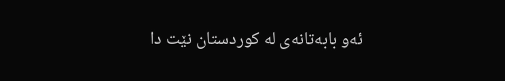ئه‌و بابه‌تانه‌ی له‌ کوردستان نێت دا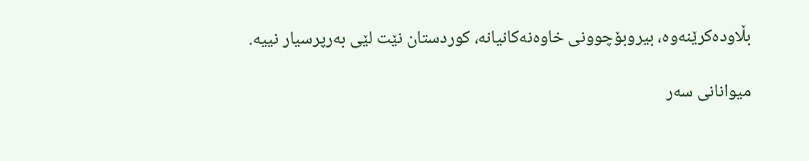بڵاوده‌کرێنه‌وه‌، بیروبۆچوونی خاوه‌نه‌کانیانه‌، کوردستان نێت لێی به‌رپرسیار نییه‌.

میوانانی سەر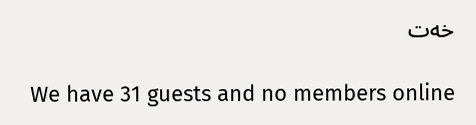خەت

We have 31 guests and no members online